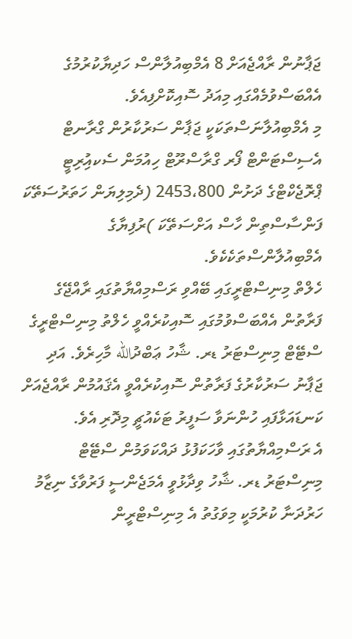ޖަޕާނުން ރާއްޖެއަށް 8 އެމްބިއުލާންސް ހަދިޔާކުރުމުގެ އެއްބަސްވުމެއްގައި މިއަދު ސޮއިކޮށްފިއެވެ.
މި އެމްބިއުލާނަސްތަކަކީ ޖަޕާން ސަރުކާރުން ގްރާނޓް އެސިސްޓަންޓް ފޯރ ގްރާސްރޫޓް ހިއުމަން ސެކއިުރިޓީ ޕްރޮޖެކްޓްގެ ދަށުން 2453،800 (ދެމިލިޔަން ހަތަރުސަތޭކަ ފަންސާސްތިން ހާސް އަށްސަތޭކަ )ރުފިޔާގެ އެމްބިއުލާންސްތަކެކެވެ.
ހެލްތް މިނިސްޓްރީގައި ބޭއްވި ރަސްމިއްޔާތުގައި ރާއްޖޭގެ ފަރާތުން އެއްބަސްވުމުގައި ސޮއިކުރެއްވީ ހެލްތު މިނިސްޓްރީގެ ސްޓޭޓް މިނިސްޓަރު ޑރ. ޝާހު ޢަބްދުالله މާހިރެވެ. އަދި ޖަޕާނު ސަރުކާރުގެ ފަރާތުން ސޮއިކުރެއްވީ އެޤައުމުން ރާއްޖެއަށް ކަނޑައަޅާފައި ހުންނަވާ ސަފީރު ޓަކެއުޗީ މިދޮރި އެވެ.
އެ ރަސްމިއްޔާތުގައި ވާހަކަފުޅު ދައްކަވަމުން ސްޓޭޓް މިނިސްޓަރު ޑރ. ޝާހު ވިދާޅުވީ އެމަޖެންސީ ފަރުވާގެ ނިޒާމު ހަރުދަނާ ކުރުމަކީ މިވަގުތު އެ މިނިސްޓްރީން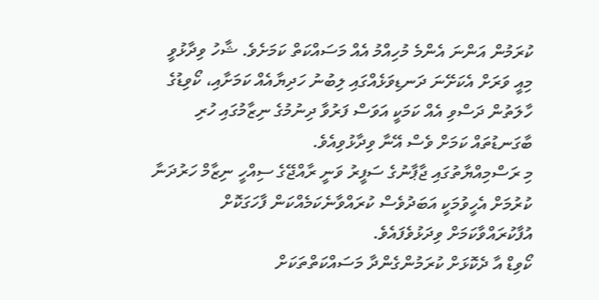ކުރަމުން އަންނަ އެންމެ މުހިއްމު އެއް މަސައްކަތް ކަމަށެވެ. ޝާހު ވިދާޅުވީ މިއީ ވަރަށް އެކަށޭނަ ދަނޑިވަޅެއްގައި ލިބުނު ހަދިޔާއެއް ކަމަށާއި، ކޯވިޑުގެ ހާލަތުން ދަސްވި އެއް ކަމަކީ އަވަސް ފަރުވާ ދިނުމުގެ ނިޒާމުގައި ހުރި ބާގަނޑުތައް ކަމަށް ވެސް އޭނާ ވިދާޅުވިއެވެ.
މި ރަސްމިއްޔާތުގައި ޖާޕާނުގެ ސަފީރު ވަނީ ރާއްޖޭގެ ސިއްހީ ނިޒާމް ހަރުދަނާ ކުރުމަށް އެހީވުމަކީ އަބަދުވެސް ކުރައްވާނެކަމެއްކަން ފާހަގަކޮށް އުފާކުރައްވާކަމަށް ވިދަޅުވެފައެވެ.
ކޯވިޑް އާ ދެކޮޅަށް ކުރަމުންގެންދާ މަސައްކަތްތަކަށް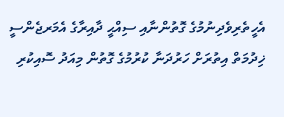އެހީތެރިވެދިނުމުގެ ގޮތުންނާއި ސިއްޙީ ދާއިރާގެ އެމަރޖެންސީ ޚިދުމަތް އިތުރަށް ހަރުދަނާ ކުރުމުގެ ގޮތުން މިއަދު ސޮއިކުރި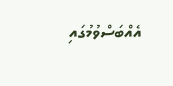އެއްބަސްވުމުގައި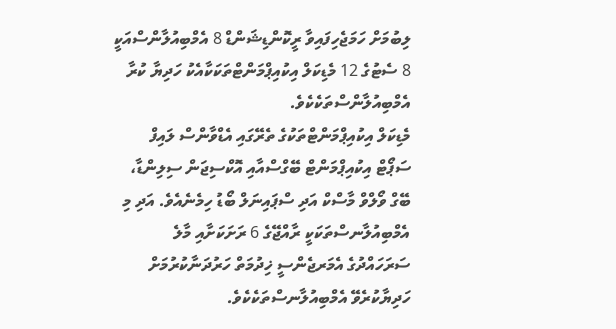ލިބުމަށް ހަމަޖެހިފައިވާ ރީކޮންޑިޝަންޑް 8 އެމްބިއުލާންސްއަކީ 8 ސެޓުގެ 12 މެޑިކަލް އިކުއިޕްމަންޓްތަކަކާއެކު ހަދިޔާ ކުރާ އެމްބިއުލާންސްތަކެކެވެ.
މެޑިކަލް އިކުއިޕްމަންޓްތަކުގެ ތެރޭގައި އެޑްވާންސް ލައިފް ސަޕޯޓް އިކުއިޕްމަންޓް ބޭގްސްއާއި އޮކްސިޖަން ސިލިންޑާ، ބޭގް ވޯލްވް މާސްކް އަދި ސްޕައިނަލް ބޯޑު ހިމެނެއެވެ. އަދި މި އެމްބިއުލާނސްތަކަކީ ރާއްޖޭގެ 6 ރަށަކަށާއި މާލެ ސަރަހައްދުގެ އެމަރޖެންސީ ޚިދުމަތް ހަރުދަނާކުރުމަށް ހަދިޔާކުރެވޭ އެމްބިއުލާނސްތަކެކެވެ.